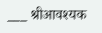___ श्रीआवश्यक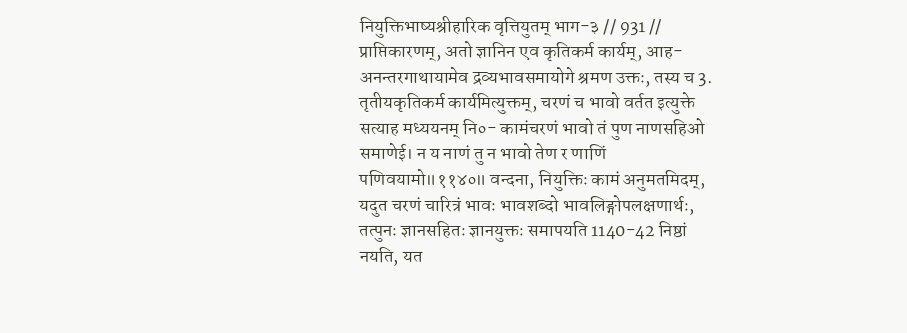नियुक्तिभाष्यश्रीहारिक वृत्तियुतम् भाग-३ // 931 // प्राप्तिकारणम्, अतो ज्ञानिन एव कृतिकर्म कार्यम्, आह- अनन्तरगाथायामेव द्रव्यभावसमायोगे श्रमण उक्तः, तस्य च 3. तृतीयकृतिकर्म कार्यमित्युक्तम्, चरणं च भावो वर्तत इत्युक्ते सत्याह मध्ययनम् नि०- कामंचरणं भावो तं पुण नाणसहिओ समाणेई। न य नाणं तु न भावो तेण र णाणिं पणिवयामो॥११४०॥ वन्दना, नियुक्तिः कामं अनुमतमिदम्, यदुत चरणं चारित्रं भावः भावशब्दो भावलिङ्गोपलक्षणार्थः, तत्पुनः ज्ञानसहितः ज्ञानयुक्तः समापयति 1140-42 निष्ठां नयति, यत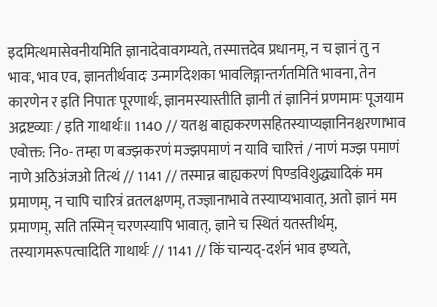इदमित्थमासेवनीयमिति ज्ञानादेवावगम्यते, तस्मात्तदेव प्रधानम्, न च ज्ञानं तु न भावः, भाव एव, ज्ञानतीर्थवादः उन्मार्गदेशका भावलिङ्गान्तर्गतमिति भावना, तेन कारणेन र इति निपातः पूरणार्थः, ज्ञानमस्यास्तीति ज्ञानी तं ज्ञानिनं प्रणमामः पूजयाम अद्रष्टव्याः / इति गाथार्थः॥ 1140 // यतश्च बाह्यकरणसहितस्याप्यज्ञानिनश्चरणाभाव एवोक्त: नि०- तम्हा ण बज्झकरणं मज्झपमाणं न यावि चारित्तं / नाणं मज्झ पमाणं नाणे अठिअंजओ तित्थं // 1141 // तस्मान्न बाह्यकरणं पिण्डविशुद्ध्यादिकं मम प्रमाणम्, न चापि चारित्रं व्रतलक्षणम्, तज्ज्ञानाभावे तस्याप्यभावात्, अतो ज्ञानं मम प्रमाणम्, सति तस्मिन् चरणस्यापि भावात्, ज्ञाने च स्थितं यतस्तीर्थम्, तस्यागमरूपत्वादिति गाथार्थः // 1141 // किं चान्यद्-दर्शनं भाव इष्यते,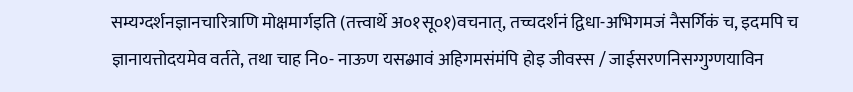सम्यग्दर्शनज्ञानचारित्राणि मोक्षमार्गइति (तत्त्वार्थे अ०१सू०१)वचनात्, तच्चदर्शनं द्विधा-अभिगमजं नैसर्गिकं च, इदमपि च ज्ञानायत्तोदयमेव वर्तते, तथा चाह नि०- नाऊण यसब्भावं अहिगमसंमंपि होइ जीवस्स / जाईसरणनिसग्गुग्णयाविन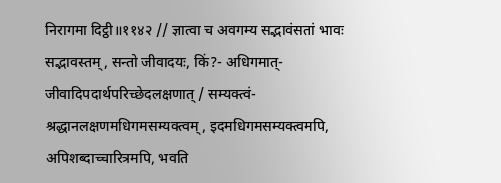निरागमा दिट्ठी॥११४२ // ज्ञात्वा च अवगम्य सद्भावंसतां भावः सद्भावस्तम्, सन्तो जीवादयः, किं?- अधिगमात्- जीवादिपदार्थपरिच्छेदलक्षणात् / सम्यक्त्वं- श्रद्धानलक्षणमधिगमसम्यक्त्वम्, इदमधिगमसम्यक्त्वमपि, अपिशब्दाच्चारित्रमपि, भवति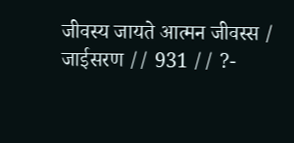जीवस्य जायते आत्मन जीवस्स / जाईसरण // 931 // ?-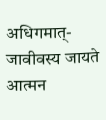अधिगमात्-जावीवस्य जायते आत्मन